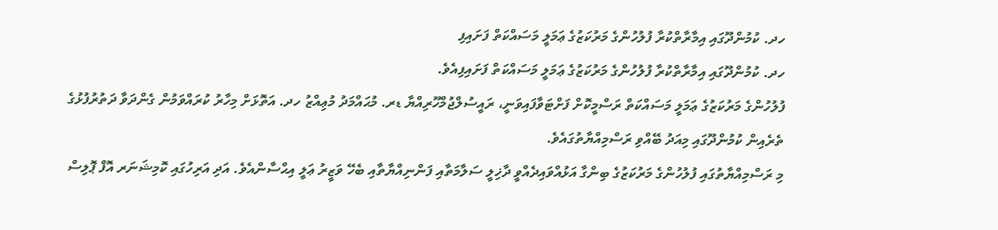ހދ. ކުމުންދޫގައި އިމާރާތްކުރާ ފުލުހުންގެ މަރުކަޒުގެ ޢަމަލީ މަސައްކަތް ފަށައިފި
ހދ. ކުމުންދޫގައި އިމާރާތްކުރާ ފުލުހުންގެ މަރުކަޒުގެ ޢަމަލީ މަސައްކަތް ފަށައިފިއެވެ.
ފުލުހުންގެ މަރުކަޒުގެ ޢަމަލީ މަސައްކަތް ރަސްމީކޮށް ފަށްޓަވާފައިވަނީ، ރައީސުލްޖުމްހޫރިއްޔާ ޑރ. މުޙައްމަދު މުޢިއްޒު ހދ. އަތޮޅަށް މިހާރު ކުރައްވަމުން ގެންދަވާ ދަތުރުފުޅުގެ ތެރެއިން ކުމުންދޫގައި މިއަދު ބޭއްވި ރަސްމިއްޔާތުގައެވެ.
މި ރަސްމިއްޔާތުގައި ފުލުހުންގެ މަރުކަޒުގެ ބިންގާ އަޅުއްވައިދެއްވީ ދާޚިލީ ސަލާމަތާއި ފަންނިއްޔާތާއި ބެހޭ ވަޒީރު ޢަލީ އިޙްސާންއެވެ. އަދި އަރިހުގައި ކޮމިޝަނަރ އޮފް ޕޮލިސް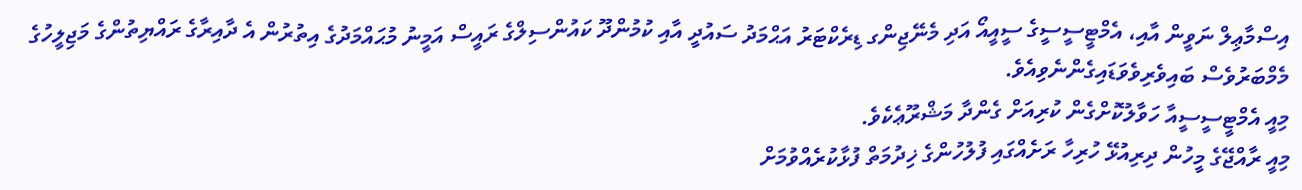އިސްމާޢިލް ނަވީން އާއި، އެމްޓީސީސީގެ ސީއީއޯ އަދި މެނޭޖިންގ ޑިރެކްޓަރު އަޙްމަދު ސައުދީ އާއި ކުމުންދޫ ކައުންސިލްގެ ރައީސް އަމީނު މުޙައްމަދުގެ އިތުރުން އެ ދާއިރާގެ ރައްޔިތުންގެ މަޖިލީހުގެ މެމްބަރުވެސް ބައިވެރިވެވަޑައިގެންނެވިއެވެ.
މިއީ އެމްޓީސީސީއާ ހަވާލުކޮށްގެން ކުރިއަށް ގެންދާ މަޝްރޫޢެކެވެ.
މިއީ ރާއްޖޭގެ މީހުން ދިރިއުޅޭ ހުރިހާ ރަށެއްގައި ފުލުހުންގެ ޚިދުމަތް ފުޅާކުރެއްވުމަށް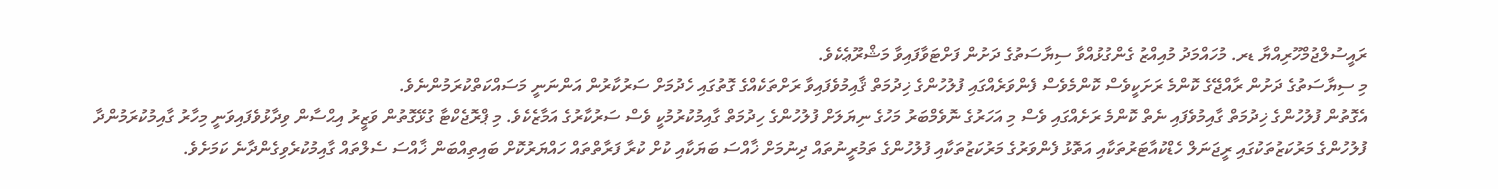ރައީސުލްޖުމްހޫރިއްޔާ ޑރ. މުހައްމަދު މުއިއްޒު ގެންގުޅުއްވާ ސިޔާސަތުގެ ދަށުން ފަށްޓަވާފައިވާ މަޝްރޫޢެކެވެ.
މި ސިޔާސަތުގެ ދަށުން ރާއްޖޭގެ ކޮންމެ ރަށަކީވެސް ކޮންމެވެސް ފެންވަރެއްގައި ފުލުހުންގެ ޚިދުމަތް ޤާއިމުވެފައިވާ ރަށްތަކެއްގެ ގޮތުގައި ހެދުމަށް ސަރުކާރުން އަންނަނީ މަސައްކަތްކުރަމުންނެވެ.
އެގޮތުން ފުލުހުންގެ ޚިދުމަތް ގާއިމުވެފައި ނެތް ކޮންމެ ރަށެއްގައި ވެސް މި އަހަރުގެ ނޮވެމްބަރު މަހުގެ ނިޔަލަށް ފުލުހުންގެ ހިދުމަތް ގާއިމުކުރުމުކީ ވެސް ސަރުކާރުގެ އަމާޒެކެވެ. މި ޕްރޮޖެކްޓާ ގުޅޭގޮތުން ވަޒީރު އިޙްސާން ވިދާޅުވެފައިވަނީ މިހާރު ގާއިމުކުރަމުންދާ ފުލުހުންގެ މަރުކަޒުތަކުގައި ރީޖަނަލް ހެޑްކުއާޓަރުތަކާއި އަތޮޅު ފެންވަރުގެ މަރުކަޒުތަކާއި ފުލުހުންގެ ތަމުރީނުތައް ދިނުމަށް ޚާއްސަ ބަޔަކާއި ކުށް ކުރާ ފަރާތްތައް ހައްޔަރުކޮށް ބައިތިއްބަން ޚާއްސަ ސެލްތައް ގާއިމުކުރެވިގެންދާނެ ކަމަށެވެ.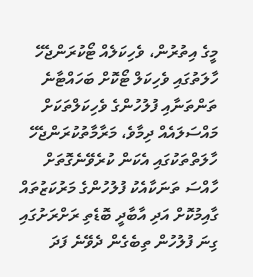މީގެ އިތުރުން، ވެހިކަލެއް ޓޯކުރަންޖެހޭ ހާލަތުގައި ވެހިކަލް ޓޯކޮށް ބަހައްޓާނެ ތަންތަނާއި ފުލުހުންގެ ވެހިކަލްތަކަށް މައްސަލައެއް ދިމާވެ، މަރާމާތުކުރަންޖެހޭ ހާލަތްތަކުގައި އެކަން ކުރެވޭނެގޮތަށް ހާއްސަ ތަނަކާއެކު ފުލުހުންގެ މަރުކަޒުތައް ގާއިމުކޮށް އަދި އާބާދީ ބޮޑެތި ރަށްރަށުގައި ގިނަ ފުލުހުން ތިބެގެން ދެވޭނެ ފަދަ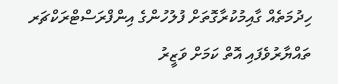ހިދުމަތެއް ގާއިމުކުރާގޮތަށް ފުލުހުންގެ އިންފްރަސްޓްރަކްޗަރ ތައްޔާރުވެފައި އޮތް ކަމަށް ވަޒީރު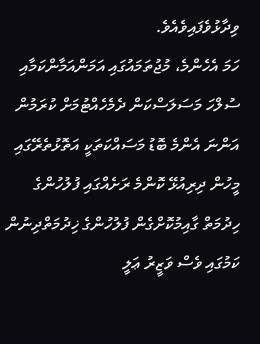ވިދާޅުވެފައިވެއެވެ.
ހަމަ އެހެންމެ، މުޖުތަމައުގައި އަމަންއަމާންކަމާއި ސުލްހަ މަސަލަސްކަން ދެމެހެއްޓުމަށް ކުރަމުން އަންނަ އެންމެ ބޮޑު މަސައްކަތަކީ އަތޮޅުތެރޭގައި މީހުން ދިރިއުޅޭ ކޮންމެ ރަށެއްގައި ފުލުހުންގެ ހިދުމަތް ގާއިމުކޮށްގެން ފުލުހުންގެ ޚިދުމަތްދިނުން ކަމުގައި ވެސް ވަޒީރު ޢަލީ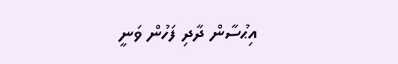އިޙުސާން ދާދި ފަހުން ވަނީ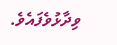ވިދާޅުވެފައެވެ.